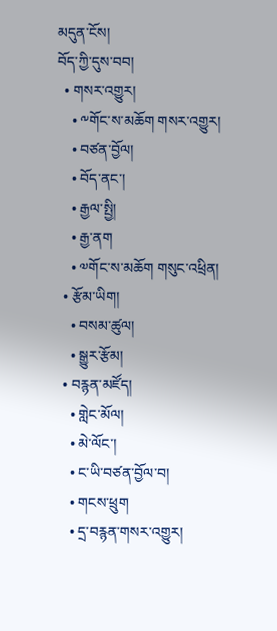མདུན་ངོས།
བོད་ཀྱི་དུས་བབ།
  • གསར་འགྱུར།
    • ༸གོང་ས་མཆོག གསར་འགྱུར།
    • བཙན་བྱོལ།
    • བོད་ནང་།
    • རྒྱལ་སྤྱི།
    • རྒྱ་ནག
    • ༧གོང་ས་མཆོག གསུང་འཕྲིན།
  • རྩོམ་ཡིག།
    • བསམ་ཚུལ།
    • སྒྱུར་རྩོམ།
  • བརྙན་མཛོད།
    • གླེང་མོལ།
    • མེ་ལོང་།
    • ང་ཡི་བཙན་བྱོལ་བ།
    • གངས་ཕྲུག
    • དྲ་བརྙན་གསར་འགྱུར།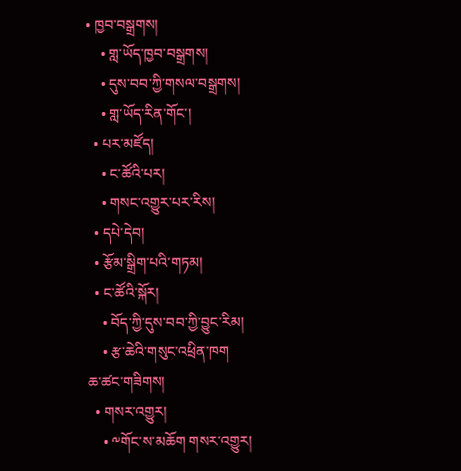• ཁྱབ་བསྒྲགས།
    • གླ་ཡོད་ཁྱབ་བསྒྲགས།
    • དུས་བབ་ཀྱི་གསལ་བསྒྲགས།
    • གླ་ཡོད་རིན་གོང་།
  • པར་མཛོད།
    • ང་ཚོའི་པར།
    • གསང་འགྱུར་པར་རིས།
  • དཔེ་དེབ།
  • རྩོམ་སྒྲིག་པའི་གཏམ།
  • ང་ཚོའི་སྐོར།
    • བོད་ཀྱི་དུས་བབ་ཀྱི་བྱུང་རིམ།
    • རྩ་ཆེའི་གསུང་འཕྲིན་ཁག
ཆ་ཚང་གཟིགས།
  • གསར་འགྱུར།
    • ༸གོང་ས་མཆོག གསར་འགྱུར།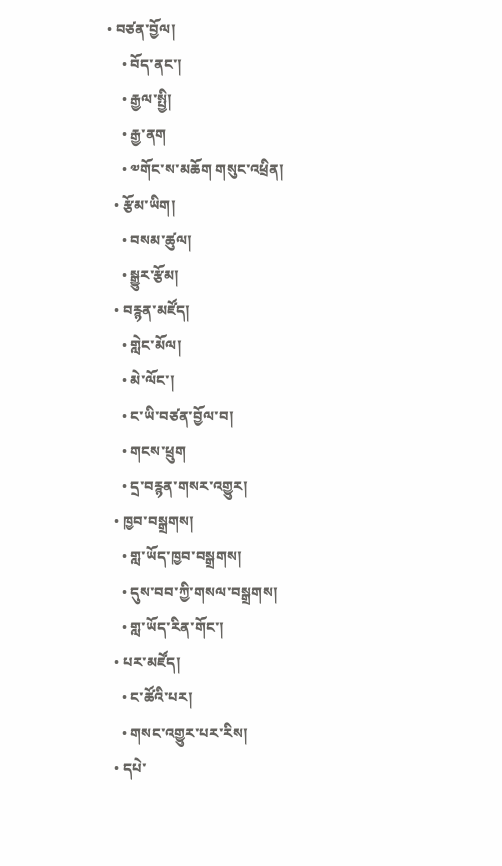• བཙན་བྱོལ།
    • བོད་ནང་།
    • རྒྱལ་སྤྱི།
    • རྒྱ་ནག
    • ༧གོང་ས་མཆོག གསུང་འཕྲིན།
  • རྩོམ་ཡིག།
    • བསམ་ཚུལ།
    • སྒྱུར་རྩོམ།
  • བརྙན་མཛོད།
    • གླེང་མོལ།
    • མེ་ལོང་།
    • ང་ཡི་བཙན་བྱོལ་བ།
    • གངས་ཕྲུག
    • དྲ་བརྙན་གསར་འགྱུར།
  • ཁྱབ་བསྒྲགས།
    • གླ་ཡོད་ཁྱབ་བསྒྲགས།
    • དུས་བབ་ཀྱི་གསལ་བསྒྲགས།
    • གླ་ཡོད་རིན་གོང་།
  • པར་མཛོད།
    • ང་ཚོའི་པར།
    • གསང་འགྱུར་པར་རིས།
  • དཔེ་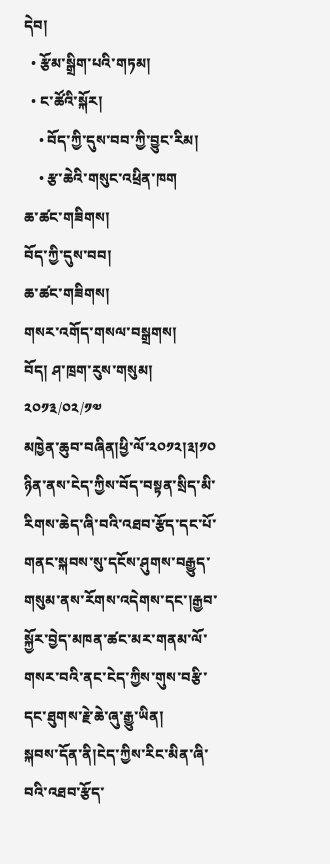དེབ།
  • རྩོམ་སྒྲིག་པའི་གཏམ།
  • ང་ཚོའི་སྐོར།
    • བོད་ཀྱི་དུས་བབ་ཀྱི་བྱུང་རིམ།
    • རྩ་ཆེའི་གསུང་འཕྲིན་ཁག
ཆ་ཚང་གཟིགས།
བོད་ཀྱི་དུས་བབ།
ཆ་ཚང་གཟིགས།
གསར་འགོད་གསལ་བསྒྲགས།
བོད། ཤ་ཁྲག་རུས་གསུམ།
༢༠༡༣/༠༢/༡༧
མཁྱེན་ཆུབ་བཞིན།ཕྱི་ལོ་༢༠༡༢།༣།༡༠ ཉིན་ནས་ངེད་ཀྱིས་བོད་བསྟན་སྲིད་མི་རིགས་ཆེད་ཞི་བའི་འཐབ་རྩོད་དང་པོ་གནང་སྐབས་སུ་དངོས་ཤུགས་བརྒྱུད་གསུམ་ནས་རོགས་འདེགས་དང་།རྒྱབ་སྐྱོར་བྱེད་མཁན་ཚང་མར་གནམ་ལོ་གསར་བའི་ནང་ངེད་ཀྱིས་གུས་བརྩི་དང་ཐུགས་རྗེ་ཆེ་ཞུ་རྒྱུ་ཡིན།
སྐབས་དོན་ནི།ངེད་ཀྱིས་རིང་མིན་ཞི་བའི་འཐབ་རྩོད་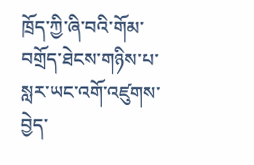ཁྲོད་ཀྱི་ཞི་བའི་གོམ་བགྲོད་ཐེངས་གཉིས་པ་སླར་ཡང་འགོ་འཛུགས་བྱེད་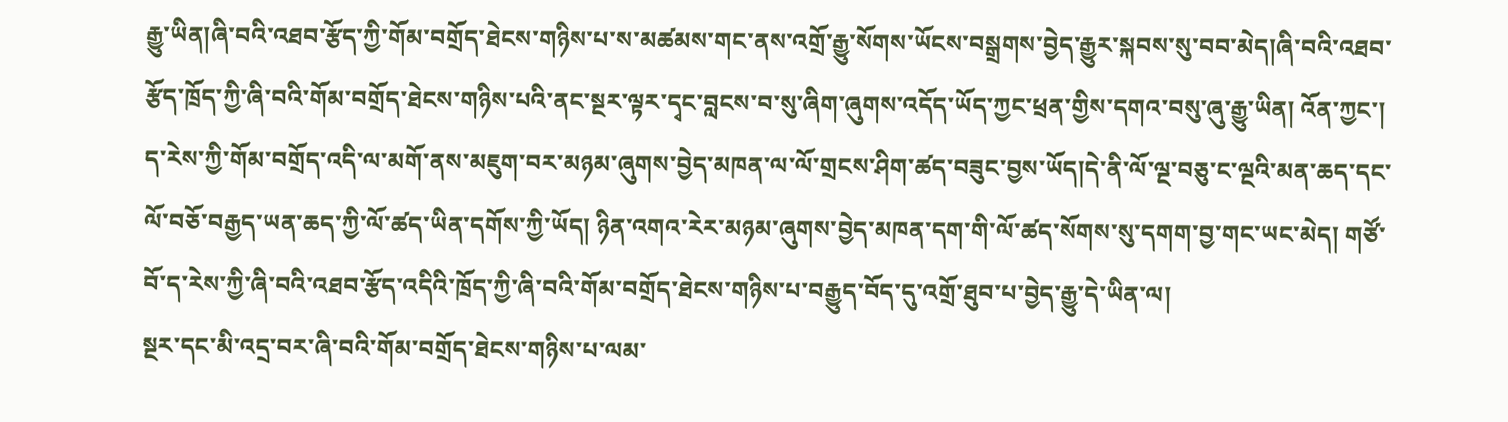རྒྱུ་ཡིན།ཞི་བའི་འཐབ་རྩོད་ཀྱི་གོམ་བགྲོད་ཐེངས་གཉིས་པ་ས་མཚམས་གང་ནས་འགྲོ་རྒྱུ་སོགས་ཡོངས་བསྒྲགས་བྱེད་རྒྱུར་སྐབས་སུ་བབ་མེད།ཞི་བའི་འཐབ་རྩོད་ཁྲོད་ཀྱི་ཞི་བའི་གོམ་བགྲོད་ཐེངས་གཉིས་པའི་ནང་སྔར་ལྟར་དྭང་བླངས་བ་སུ་ཞིག་ཞུགས་འདོད་ཡོད་ཀྱང་ཕྲན་གྱིས་དགའ་བསུ་ཞུ་རྒྱུ་ཡིན། འོན་ཀྱང་། ད་རེས་ཀྱི་གོམ་བགྲོད་འདི་ལ་མགོ་ནས་མཇུག་བར་མཉམ་ཞུགས་བྱེད་མཁན་ལ་ལོ་གྲངས་ཤིག་ཚད་བཟུང་བྱས་ཡོད།དེ་ནི་ལོ་ལྔ་བཅུ་ང་ལྔའི་མན་ཆད་དང་ལོ་བཅོ་བརྒྱད་ཡན་ཆད་ཀྱི་ལོ་ཚད་ཡིན་དགོས་ཀྱི་ཡོད། ཉིན་འགའ་རེར་མཉམ་ཞུགས་བྱེད་མཁན་དག་གི་ལོ་ཚད་སོགས་སུ་དགག་བྱ་གང་ཡང་མེད། གཙོ་བོ་ད་རེས་ཀྱི་ཞི་བའི་འཐབ་རྩོད་འདིའི་ཁྲོད་ཀྱི་ཞི་བའི་གོམ་བགྲོད་ཐེངས་གཉིས་པ་བརྒྱུད་བོད་དུ་འགྲོ་ཐུབ་པ་བྱེད་རྒྱུ་དེ་ཡིན་ལ།
སྔར་དང་མི་འདྲ་བར་ཞི་བའི་གོམ་བགྲོད་ཐེངས་གཉིས་པ་ལམ་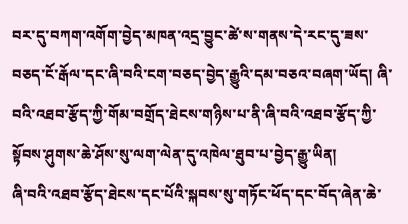བར་དུ་བཀག་འགོག་བྱེད་མཁན་འདྲ་བྱུང་ཚེ་ས་གནས་དེ་རང་དུ་ཟས་བཅད་ངོ་རྒོལ་དང་ཞི་བའི་ངག་བཅད་བྱེད་རྒྱུའི་དམ་བཅའ་བཞག་ཡོད། ཞི་བའི་འཐབ་རྩོད་ཀྱི་གོམ་བགྲོད་ཐེངས་གཉིས་པ་ནི་ཞི་བའི་འཐབ་རྩོད་ཀྱི་སྟོབས་ཤུགས་ཆེ་ཤོས་སུ་ལག་ལེན་དུ་འཁེལ་ཐུབ་པ་བྱེད་རྒྱུ་ཡིན།
ཞི་བའི་འཐབ་རྩོད་ཐེངས་དང་པོའི་སྐབས་སུ་གཏོང་ཕོད་དང་བོད་ཞེན་ཆེ་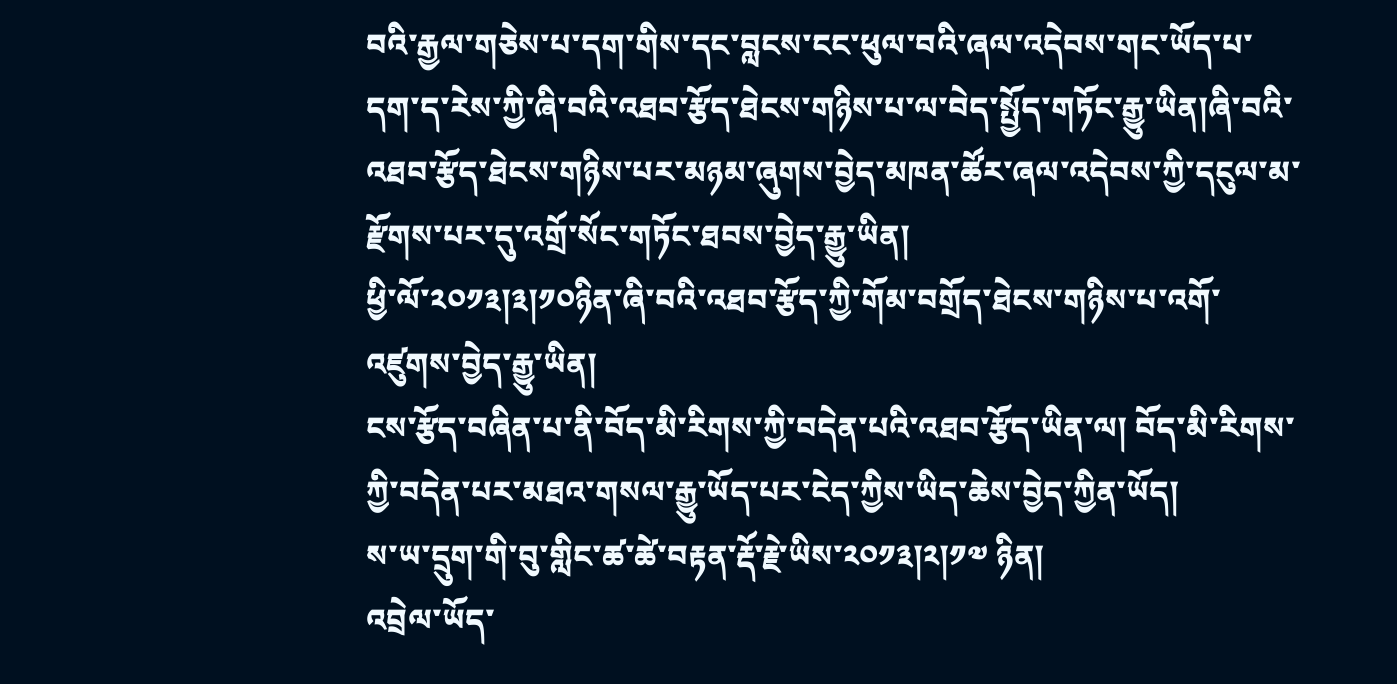བའི་རྒྱལ་གཅེས་པ་དག་གིས་དང་བླངས་ངང་ཕུལ་བའི་ཞལ་འདེབས་གང་ཡོད་པ་དག་ད་རེས་ཀྱི་ཞི་བའི་འཐབ་རྩོད་ཐེངས་གཉིས་པ་ལ་བེད་སྤྱོད་གཏོང་རྒྱུ་ཡིན།ཞི་བའི་འཐབ་རྩོད་ཐེངས་གཉིས་པར་མཉམ་ཞུགས་བྱེད་མཁན་ཚོར་ཞལ་འདེབས་ཀྱི་དངུལ་མ་རྫོགས་པར་དུ་འགྲོ་སོང་གཏོང་ཐབས་བྱེད་རྒྱུ་ཡིན།
ཕྱི་ལོ་༢༠༡༣།༣།༡༠ཉིན་ཞི་བའི་འཐབ་རྩོད་ཀྱི་གོམ་བགྲོད་ཐེངས་གཉིས་པ་འགོ་འཛུགས་བྱེད་རྒྱུ་ཡིན།
ངས་རྩོད་བཞིན་པ་ནི་བོད་མི་རིགས་ཀྱི་བདེན་པའི་འཐབ་རྩོད་ཡིན་ལ། བོད་མི་རིགས་ཀྱི་བདེན་པར་མཐའ་གསལ་རྒྱུ་ཡོད་པར་ངེད་ཀྱིས་ཡིད་ཆེས་བྱེད་ཀྱིན་ཡོད།
ས་ཡ་དྲུག་གི་བུ་གླིང་ཚ་ཚེ་བརྟན་རྡོ་རྗེ་ཡིས་༢༠༡༣།༢།༡༧ ཉིན།
འབྲེལ་ཡོད་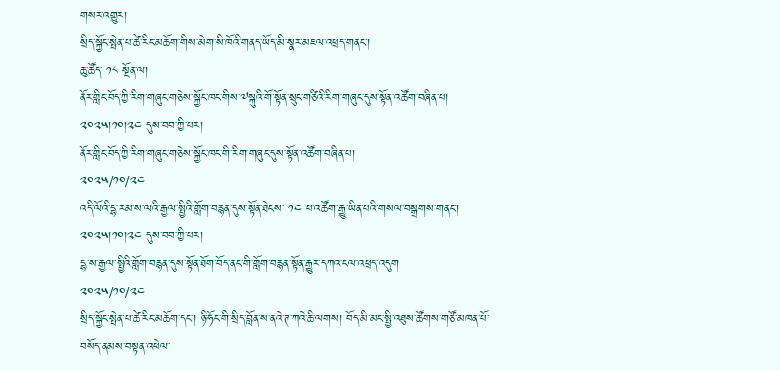གསར་འགྱུར།
སྲིད་སྐྱོང་སྤེན་པ་ཚེ་རིང་མཆོག་གིས་མེག་སི་ཁོའི་གནད་ཡོད་མི་སྣར་མཇལ་འཕྲད་གནང་།
ཆུ་ཚོད་ ༡༨ སྔོན་ལ།
ནོར་གླིང་བོད་ཀྱི་རིག་གཞུང་གཅེས་སྐྱོང་ཁང་གིས་༧སྐུའི་གོ་སྟོན་སྲུང་གཙིའི་རིག་གཞུང་དུས་སྟོན་འཚོག་བཞིན་པ། ༢༠༢༥།༡༠།༢༤ དུས་བབ་ཀྱི་པར།
ནོར་གླིང་བོད་ཀྱི་རིག་གཞུང་གཅེས་སྐྱོང་ཁང་གི་རིག་གཞུང་དུས་སྟོན་འཚོག་བཞིན་པ།
༢༠༢༥/༡༠/༢༤
འདི་ལོའི་དྷ་རམ་ས་ལའི་རྒྱལ་སྤྱིའི་གློག་བརྙན་དུས་སྟོན་ཐེངས་ ༡༤ པ་འཚོག་རྒྱུ་ཡིན་པའི་གསལ་བསྒྲགས་གནང་། ༢༠༢༥།༡༠།༢༤ དུས་བབ་ཀྱི་པར།
དྷ་ས་རྒྱལ་སྤྱིའི་གློག་བརྙན་དུས་སྟོན་ཐོག་བོད་ནང་གི་གློག་བརྙན་སྟོན་རྒྱུར་དཀའ་ངལ་འཕྲད་འདུག
༢༠༢༥/༡༠/༢༤
སྲིད་སྐྱོང་སྤེན་པ་ཚེ་རིང་མཆོག་དང་། ཉི་ཧོང་གི་སྲིད་བློན་ས་ནའེ་ཊ་ཀའེ་ཆི་ལགས། བོད་མི་མང་སྤྱི་འཐུས་ཚོགས་གཙོ་མཁན་པོ་བསོད་ནམས་བསྟན་འཕེལ་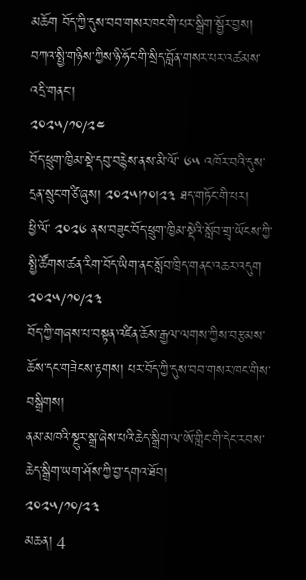མཆོག བོད་ཀྱི་དུས་བབ་གསར་ཁང་གི་པར་སྒྲིག་སྦྱོར་བྱས།
བཀའ་སྤྱི་གཉིས་ཀྱིས་ཉི་ཧོང་གི་སྲིད་བློན་གསར་པར་འཚམས་འདྲི་གནང་།
༢༠༢༥/༡༠/༢༤
བོད་ཕྲུག་ཁྱིམ་སྡེ་དབུ་བརྙེས་ནས་མི་ལོ་ ༦༥ འཁོར་བའི་དུས་དྲན་སྲུང་གཙི་ཞུས། ༢༠༢༥།༡༠།༢༣ ཐད་གཏོང་གི་པར།
ཕྱི་ལོ་ ༢༠༢༦ ནས་བཟུང་བོད་ཕྲུག་ཁྱིམ་སྡེའི་སློབ་གྲྭ་ཡོངས་ཀྱི་སྤྱི་ཚོགས་ཚན་རིག་བོད་ཡིག་ནང་སློབ་ཁྲིད་གནང་འཆར་འདུག
༢༠༢༥/༡༠/༢༣
བོད་ཀྱི་གཞས་པ་བསྟན་འཛིན་ཆོས་རྒྱལ་ལགས་ཀྱིས་བརྩམས་ཆོས་དང་གཟེངས་རྟགས། པར་བོད་ཀྱི་དུས་བབ་གསར་ཁང་གིས་བསྒྲིགས།
ནམ་མཁའི་སྔུར་སྒྲ་ཞེས་པའི་ཆེད་སྒྲིག་ལ་ཨོ་གླིང་གི་དེང་རབས་ཆེད་སྒྲིག་ཡག་ཤོས་ཀྱི་བྱ་དགའ་ཐོབ།
༢༠༢༥/༡༠/༢༣
མཆན། 4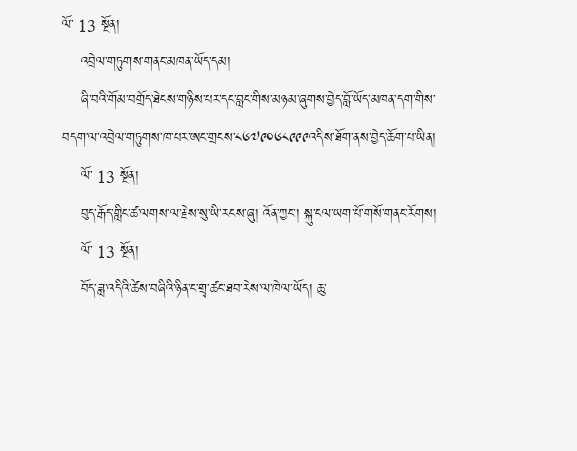ལོ་ 13 སྔོན།
    འབྲེལ་གཏུགས་གནང་མཁན་ཡོད་དམ།
    ཞི་བའི་གོམ་བགྲོད་ཐེངས་གཉིས་པར་དང་བླང་གིས་མཉམ་ཞུགས་བྱེད་བློ་ཡོད་མཁན་དག་གིས་བདག་ལ་འབྲེལ་གཏུགས་ཁ་པར་ཨང་གྲངས་༨༦༧༩༠༦༨༩༩༩འདིས་ཐོག་ནས་བྱེད་ཆོག་པ་ཡིན།
    ལོ་ 13 སྔོན།
    བུད་རྒོད་གླིང་ཚ་ལགས་ལ་རྗེས་སུ་ཡི་རངས་ཞུ། འོན་ཀྱང་། སྐུ་ངལ་ཡག་པོ་གསོ་གནང་རོགས།
    ལོ་ 13 སྔོན།
    བོད་ཟླ་འདིའི་ཚེས་བཞིའི་ཉིན་ང་གྲྭ་ཚང་ཐབ་རེས་ལ་ཁེལ་ཡོད། ཆུ་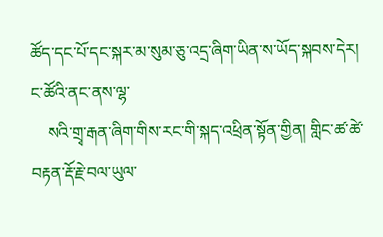ཚོད་དང་པོ་དང་སྐར་མ་སུམ་ཅུ་འདྲ་ཞིག་ཡིན་ས་ཡོད་སྐབས་དེར། ང་ཚོའི་ནང་ནས་ལྷ་
    སའི་གྲྭ་རྒན་ཞིག་གིས་རང་གི་སྐད་འཕྲིན་སྟོན་གྱིན། གླིང་ཚ་ཚེ་བརྟན་རྡོ་རྗེ་བལ་ཡུལ་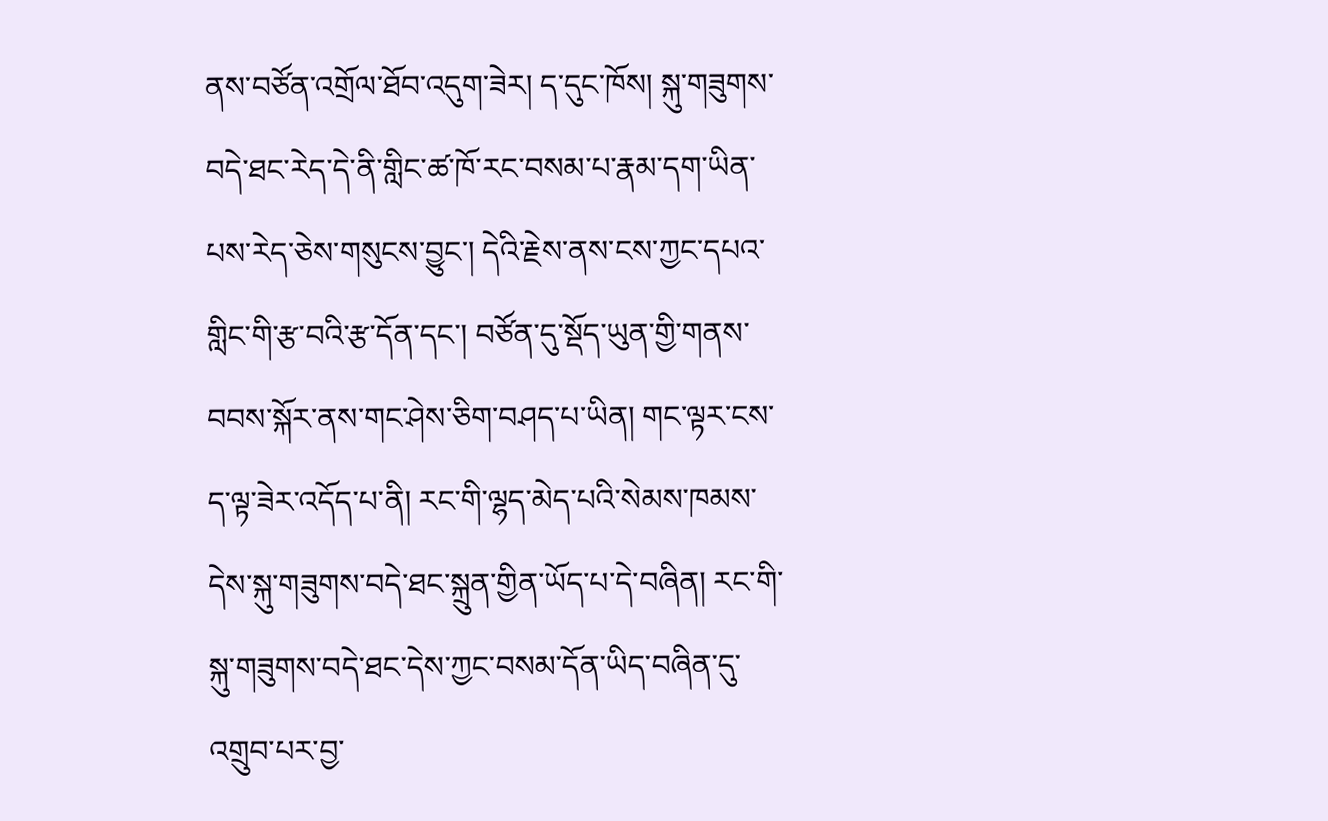ནས་བཙོན་འགྲོལ་ཐོབ་འདུག་ཟེར། ད་དུང་ཁོས། སྐུ་གཟུགས་བདེ་ཐང་རེད་དེ་ནི་གླིང་ཚ་ཁོ་རང་བསམ་པ་རྣམ་དག་ཡིན་པས་རེད་ཅེས་གསུངས་བྱུང་། དེའི་རྗེས་ནས་ངས་ཀྱང་དཔའ་གླིང་གི་རྩ་བའི་རྩ་དོན་དང་། བཙོན་དུ་སྡོད་ཡུན་གྱི་གནས་བབས་སྐོར་ནས་གང་ཤེས་ཅིག་བཤད་པ་ཡིན། གང་ལྟར་ངས་ད་ལྟ་ཟེར་འདོད་པ་ནི། རང་གི་ལྷད་མེད་པའི་སེམས་ཁམས་དེས་སྐུ་གཟུགས་བདེ་ཐང་སྐྲུན་གྱིན་ཡོད་པ་དེ་བཞིན། རང་གི་སྐུ་གཟུགས་བདེ་ཐང་དེས་ཀྱང་བསམ་དོན་ཡིད་བཞིན་དུ་འགྲུབ་པར་བྱ་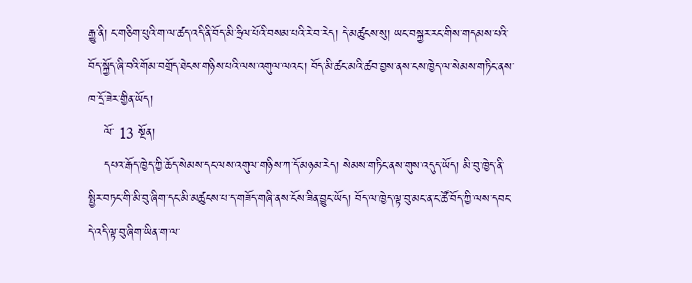རྒྱུ་ནི། ང་གཅིག་པུའི་ག་ལ་ཚད་འདི་ནི་བོད་མི་ཧྲིལ་པོའི་བསམ་པའི་རེ་བ་རེད། དེ་མཚུངས་སུ། ཡང་བསྐྱར་རང་གིས་གདམས་པའི་བོད་སྐྱོད་ཞི་བའི་གོམ་བགྲོད་ཐེངས་གཉིས་པའི་ལས་འགུལ་ལའང་། བོད་མི་ཚང་མའི་ཚབ་བྱས་ནས་ངས་ཁྱེད་ལ་སེམས་གཏིང་ནས་ཁ་དྲོ་ཟེར་གྱིན་ཡོད།
    ལོ་ 13 སྔོན།
    དཔའ་རྒོད་ཁྱེད་ཀྱི་ཆོད་སེམས་དང་ལས་འགུལ་གཉིས་ཀ་དོ་མཉམ་རེད། སེམས་གཏིང་ནས་གུས་འདུད་ཡོད། མི་བུ་ཁྱེད་ནི་སྤྱིར་བཏང་གི་མི་བུ་ཞིག་དང་མི་མཚུངས་པ་ད་གཟོད་གཞི་ནས་ངོས་ཟིན་བྱུང་ཡོད། བོད་ལ་ཁྱེད་ལྟ་བུ་མང་ན་ང་ཚོ་བོད་ཀྱི་ལས་དབང་དེ་འདི་ལྟ་བུ་ཞིག་ཡིན་ག་ལ་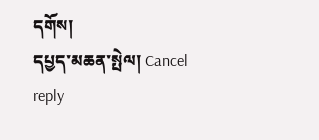དགོས།
དཔྱད་མཆན་སྤེལ། Cancel reply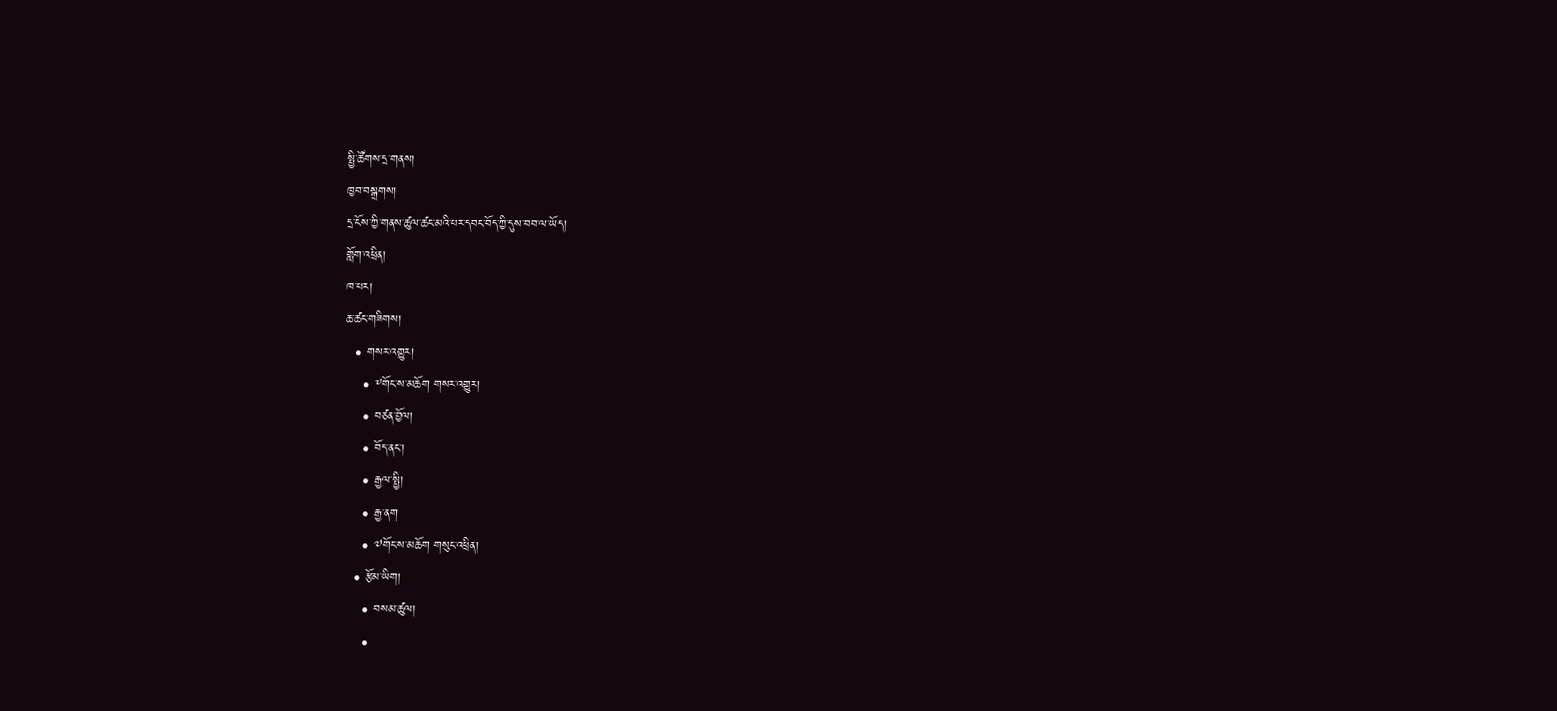སྤྱི་ཚོགས་དྲ་གནས།
ཁྱབ་བསྒྲགས།
དྲ་ངོས་ཀྱི་གནས་ཚུལ་ཚང་མའི་པར་དབང་བོད་ཀྱི་དུས་བབ་ལ་ཡོད།
གློག་འཕྲིན།
ཁ་པར།
ཆ་ཚང་གཟིགས།
  • གསར་འགྱུར།
    • ༸གོང་ས་མཆོག གསར་འགྱུར།
    • བཙན་བྱོལ།
    • བོད་ནང་།
    • རྒྱལ་སྤྱི།
    • རྒྱ་ནག
    • ༧གོང་ས་མཆོག གསུང་འཕྲིན།
  • རྩོམ་ཡིག།
    • བསམ་ཚུལ།
    •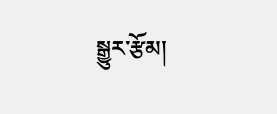སྒྱུར་རྩོམ།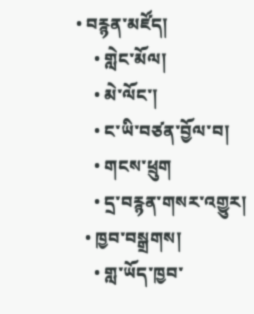• བརྙན་མཛོད།
    • གླེང་མོལ།
    • མེ་ལོང་།
    • ང་ཡི་བཙན་བྱོལ་བ།
    • གངས་ཕྲུག
    • དྲ་བརྙན་གསར་འགྱུར།
  • ཁྱབ་བསྒྲགས།
    • གླ་ཡོད་ཁྱབ་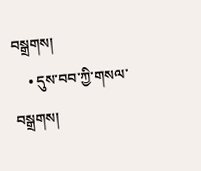བསྒྲགས།
    • དུས་བབ་ཀྱི་གསལ་བསྒྲགས།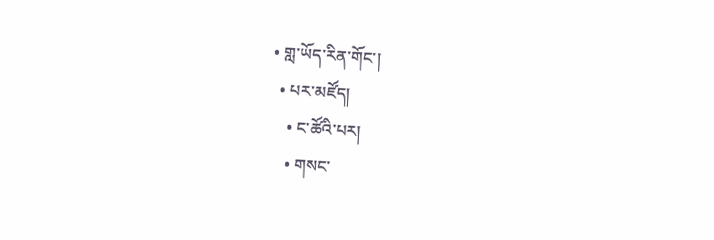• གླ་ཡོད་རིན་གོང་།
  • པར་མཛོད།
    • ང་ཚོའི་པར།
    • གསང་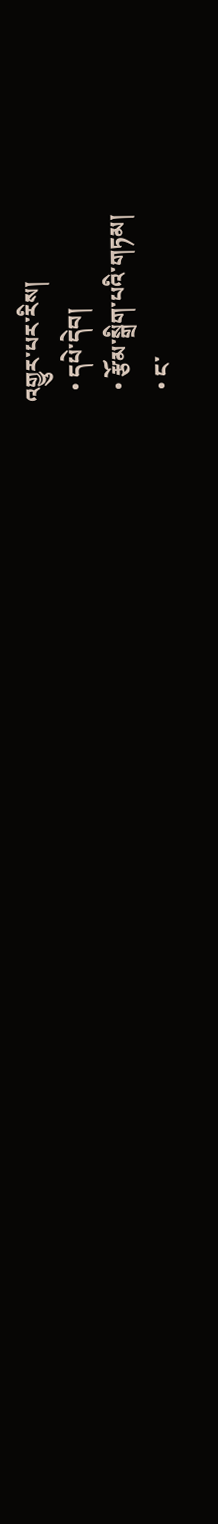འགྱུར་པར་རིས།
  • དཔེ་དེབ།
  • རྩོམ་སྒྲིག་པའི་གཏམ།
  • ང་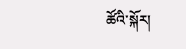ཚོའི་སྐོར།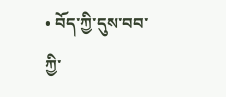• བོད་ཀྱི་དུས་བབ་ཀྱི་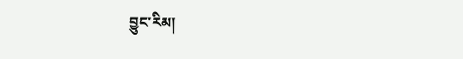བྱུང་རིམ།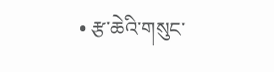• རྩ་ཆེའི་གསུང་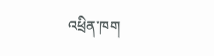འཕྲིན་ཁག